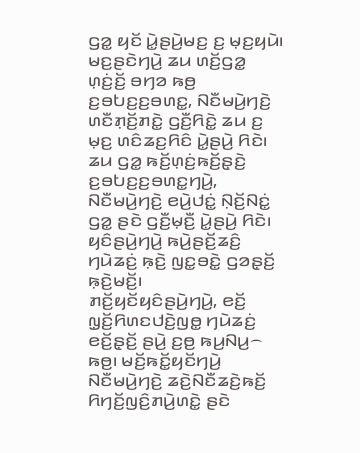ꤞꤤ꤭ ꤟꤢꤩ ꤣꤧ꤭ꤔꤣꤧ꤬ꤗꤢ꤬ ꤢ꤬ ꤗ꤫ꤢ꤬ꤟꤣꤧ꤯ ꤗꤢ꤬ꤔꤢꤧꤚꤣꤧ꤬ ꤘꤣ ꤛꤢꤩ꤬ꤞꤤ꤭ ꤛ꤫ꤢꤦ꤬ꤢꤩ꤬ ꤋꤚꤤ ꤒꤥ꤬ ꤢ꤬ꤋꤝꤢ꤬ꤢ꤬ꤋꤛꤢ꤭, ꤡꤢꤪꤗꤣꤧ꤬ꤚꤢꤧ꤬ ꤛꤢꤪꤊ꤫ꤢꤩ꤬ꤊꤢꤧ꤭ ꤞꤢꤪ꤬ꤖꤢꤧ꤭ ꤘꤣ ꤢ꤬ ꤗ꤫ꤢ꤬ ꤛꤢꤨꤘꤢ꤬ꤖꤢꤨ ꤣꤧ꤭ꤔꤣꤧ꤬ ꤖꤢꤧ꤯ ꤘꤣ ꤞꤤ꤭ ꤒꤢꤩ꤬ꤛ꤫ꤢꤦ꤬ꤒꤢꤩ꤬ꤔ꤫ꤢꤧ꤬ ꤢ꤬ꤋꤝꤢ꤬ꤢ꤬ꤋꤛꤢ꤭ꤚꤣꤧ꤬, ꤡꤢꤪꤗꤣꤧ꤬ꤚꤢꤧ꤬ ꤕꤣꤧ꤬ꤓꤢꤦ꤭ ꤡ꤫ꤢꤩ꤬ꤡꤢꤦ꤭ ꤞꤤ꤭ ꤔꤢꤧ ꤞꤢꤪ꤬ꤗ꤫ꤢꤪ꤬ ꤣꤧ꤭ꤔꤣꤧ꤬ ꤖꤢꤧ꤯ ꤟꤢꤨꤔꤣꤧ꤬ꤚꤣꤧ꤬ ꤒꤣꤧ꤬ꤔꤢꤩ꤬ꤘꤢꤨ꤬ ꤚꤣꤧꤘꤢꤦ꤬ ꤒ꤫ꤢꤧ꤬ ꤜꤢ꤭ꤋꤢꤧ꤭ ꤞꤤꤔ꤫ꤢꤩ꤬ ꤒ꤫ꤢꤧ꤬ꤗꤢꤩ꤬꤯
ꤊꤢꤩ꤬ꤟꤢꤩꤟꤢꤨꤔꤣꤧ꤬ꤚꤣꤧ꤬, ꤕꤢꤩ꤬ ꤜ꤫ꤢꤩ꤬ꤖꤛꤢꤓꤢꤧ꤬ꤜꤥ꤭ ꤚꤣꤧꤘꤢꤦ꤬ ꤕꤢꤩ꤬ꤔ꤫ꤢꤩ꤬ ꤔꤣꤧ꤬ ꤢ꤬ꤥ꤬ ꤒꤣ꤬ꤡꤣ꤬꤮ ꤒꤥ꤬꤯ ꤗꤢꤩ꤬ꤒꤢꤩ꤭ꤟꤢꤩꤚꤣꤧ꤬ ꤡꤢꤪꤗꤣꤧ꤬ꤚꤢꤧ꤬ ꤘꤢꤧ꤬ꤡꤢꤪꤘꤢꤧ꤬ꤒꤢꤩ꤬ ꤖꤚꤢꤩ꤬ꤜꤢꤨ꤬ꤊꤣꤧ꤬ꤛꤢꤧ꤭ ꤔꤢꤧ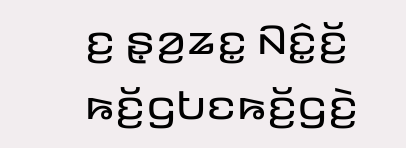ꤢ꤬ ꤔ꤫ꤤ꤬ꤘꤢ꤭ ꤡꤢꤨ꤭ꤢꤩ꤬ ꤒꤢꤩ꤬ꤞꤝꤢꤒꤢꤩ꤬ꤞꤢꤧ꤬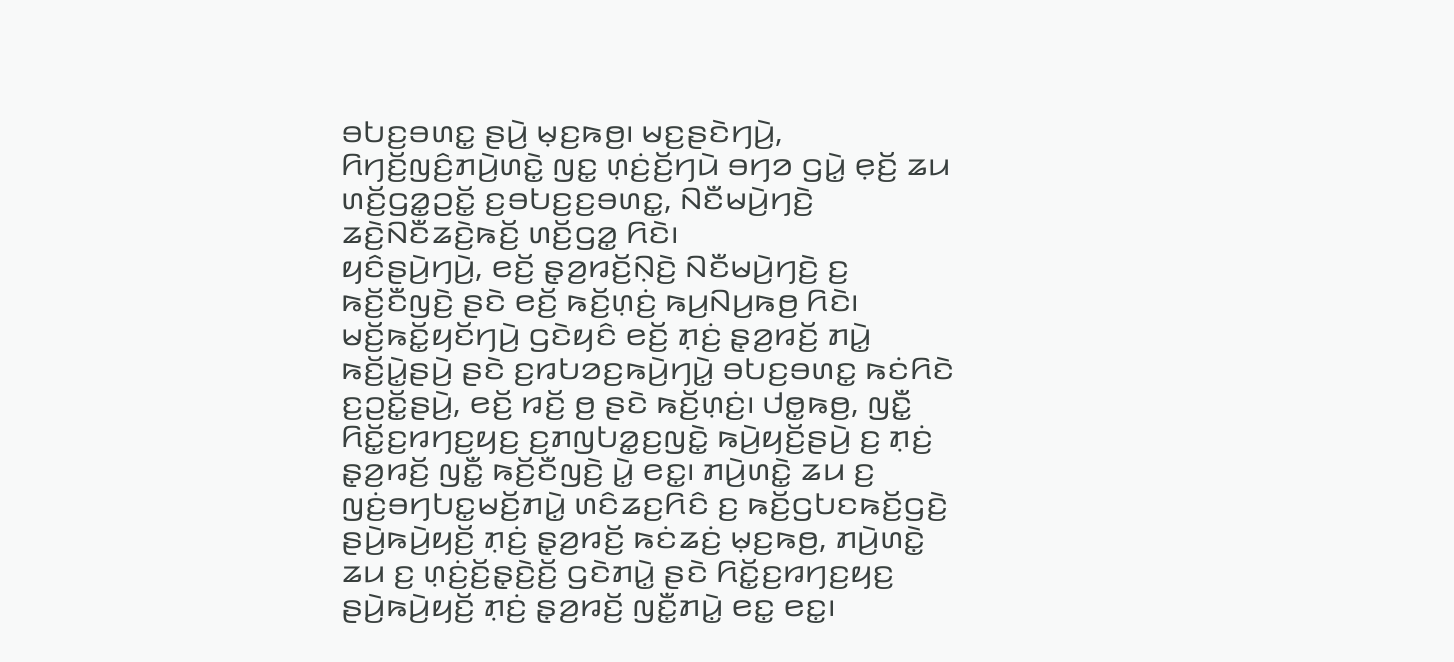ꤋꤝꤢ꤬ꤋꤛꤢ꤭ ꤔꤣꤧ꤬ ꤗ꤫ꤢ꤬ꤒꤥ꤬꤯ ꤗꤢ꤬ꤔꤢꤧꤚꤣꤧ꤬, ꤖꤚꤢꤩ꤬ꤜꤢꤨ꤬ꤊꤣꤧ꤬ꤛꤢꤧ꤭ ꤜꤢ꤭ ꤛ꤫ꤢꤦ꤬ꤢꤩ꤬ꤚꤣꤧ ꤋꤚꤤ ꤞꤣꤧ꤭ ꤕ꤫ꤢꤩ꤬ ꤘꤣ ꤛꤢꤩ꤬ꤞꤤ꤭ꤑꤢꤩ꤭ ꤢ꤬ꤋꤝꤢ꤬ꤢ꤬ꤋꤛꤢ꤭, ꤡꤢꤪꤗꤣꤧ꤬ꤚꤢꤧ꤬ ꤘꤢꤧ꤬ꤡꤢꤪꤘꤢꤧ꤬ꤒꤢꤩ꤬ ꤛꤢꤩ꤬ꤞꤤ꤭ ꤖꤢꤧ꤯
ꤟꤢꤨꤔꤣꤧ꤬ꤚꤣꤧ꤬, ꤕꤢꤩ꤬ ꤔ꤫ꤤ꤬ꤙꤢꤩ꤬ꤡ꤫ꤢꤧ꤬ ꤡꤢꤪꤗꤣꤧ꤬ꤚꤢꤧ꤬ ꤢ꤬ ꤒꤢꤩ꤬ꤢꤪꤜꤢꤧ꤬ ꤔꤢꤧ ꤕꤢꤩ꤬ ꤒꤢꤩ꤬ꤛ꤫ꤢꤦ꤬ ꤒꤣ꤬ꤡꤣ꤬ꤒꤥ꤬ ꤖꤢꤧ꤯ ꤗꤢꤩ꤬ꤒꤢꤩ꤭ꤟꤢꤩꤚꤣꤧ꤬ ꤞꤢꤧꤟꤢꤨ ꤕꤢꤩ꤬ ꤊ꤫ꤢꤦ꤬ ꤔ꤫ꤤ꤬ꤙꤢꤩ꤬ ꤊꤣꤧ꤭ ꤒꤢꤩ꤬ꤣꤧ꤭ꤔꤣꤧ꤬ ꤔꤢꤧ ꤢ꤬ꤙꤝꤤꤢ꤬ꤒꤣꤧ꤬ꤚꤣꤧ꤭ ꤋꤝꤢ꤬ꤋꤛꤢ꤭ ꤒꤢꤦꤖꤢꤧ ꤢ꤬ꤑꤢꤩ꤭ꤔꤣꤧ꤬, ꤕꤢꤩ꤬ ꤙꤢꤩ꤬ ꤥ꤬ ꤔꤢꤧ ꤒꤢꤩ꤬ꤛ꤫ꤢꤦ꤬꤯ ꤓꤥ꤭ꤒꤥ꤬, ꤜꤢꤪ꤭ ꤖꤢꤩ꤭ꤢ꤬ꤙꤚꤢ꤬ꤟꤢ꤬ ꤢ꤬ꤊꤜꤝꤤ꤭ꤢ꤬ꤜꤢꤧ꤭ ꤒꤣꤧ꤬ꤟꤢꤩ꤬ꤔꤣꤧ꤬ ꤢ꤬ ꤊ꤫ꤢꤦ꤬ ꤔ꤫ꤤ꤬ꤙꤢꤩ꤬ ꤜꤢꤪ꤭ ꤒꤢꤩ꤬ꤢꤪꤜꤢꤧ꤬ ꤣꤧ꤭ ꤕꤢ꤭꤯ ꤊꤣꤧ꤬ꤛꤢꤧ꤭ ꤘꤣ ꤢ꤬ ꤜꤢꤦ꤬ꤋꤚꤝꤢ꤭ꤗꤢꤩ꤬ꤊꤣꤧ꤭ ꤛꤢꤨꤘꤢ꤬ꤖꤢꤨ ꤢ꤬ ꤒꤢꤩ꤬ꤞꤝꤢꤒꤢꤩ꤬ꤞꤢꤧ꤬ ꤔꤣꤧ꤬ꤒꤣꤧ꤬ꤟꤢꤩ꤬ ꤊ꤫ꤢꤦ꤬ ꤔ꤫ꤤ꤬ꤙꤢꤩ꤬ ꤒꤢꤦꤘꤢꤦ꤬ ꤗ꤫ꤢ꤬ꤒꤥ꤬, ꤊꤣꤧ꤬ꤛꤢꤧ꤭ ꤘꤣ ꤢ꤬ ꤛ꤫ꤢꤦ꤬ꤢꤩ꤬ꤔ꤫ꤢꤧ꤬ꤢꤩ꤬ ꤞꤢꤧꤊꤣꤧ꤭ ꤔꤢꤧ ꤖꤢꤩ꤭ꤢ꤬ꤙꤚꤢ꤬ꤟꤢ꤬ ꤔꤣꤧ꤬ꤒꤣꤧ꤬ꤟꤢꤩ꤬ ꤊ꤫ꤢꤦ꤬ ꤔ꤫ꤤ꤬ꤙꤢꤩ꤬ ꤜꤢꤪ꤭ꤊꤣꤧ꤭ ꤕꤢ꤭ ꤕꤢ꤭꤯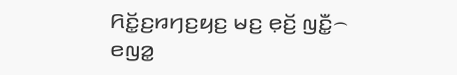ꤖꤢꤩ꤭ꤢ꤬ꤙꤚꤢ꤬ꤟꤢ꤬ ꤗꤢ꤬ ꤕ꤫ꤢꤩ꤬ ꤜꤢꤪ꤭꤮ ꤕꤜꤤ꤭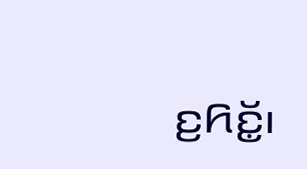ꤢ꤬ꤖꤢꤩ꤭꤯